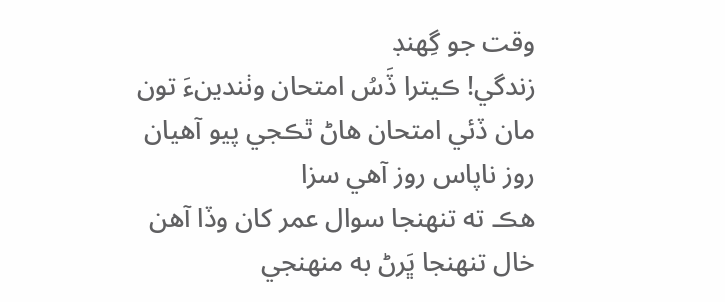وقت جو گِهنڊ
زندگي! ڪيترا ڏَسُ امتحان وٺندينءَ تون
مان ڏئي امتحان هاڻ ٿڪجي پيو آهيان
روز ناپاس روز آهي سزا
هڪ ته تنهنجا سوال عمر کان وڏا آهن
خال تنهنجا ڀَرڻ به منهنجي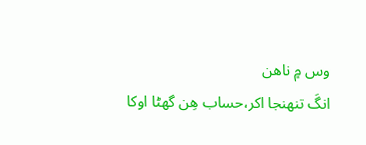وس ۾ ناهن
انگَ تنهنجا اکر،حساب هِن گهڻا اوکا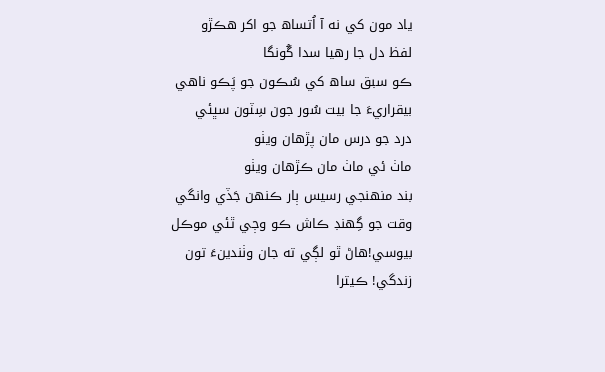ياد مون کي نه آ اُتساھ جو اکر هڪڙو
لفظ دل جا رهيا سدا گُونگا
ڪو سبق ساھ کي سُڪون جو پَڪو ناهي
بيقراريءَ جا بيت سُور جون سِٽون سڀئي
درد جو درس مان پڙهان ويٺو
ماٺ ئي ماٺ مان ڪڙهان ويٺو
بند منهنجي رسيس ٻار ڪنهن جَڏي وانگي
وقت جو گِهنڊ ڪاش ڪو وڄي ٿئي موڪل
بيوسي!هاڻ ٿو لڳي ته جان وٺندينءَ تون
زندگي! ڪيترا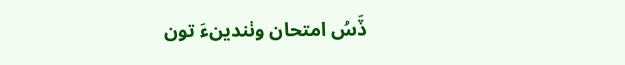ڏَسُ امتحان وٺندينءَ تون